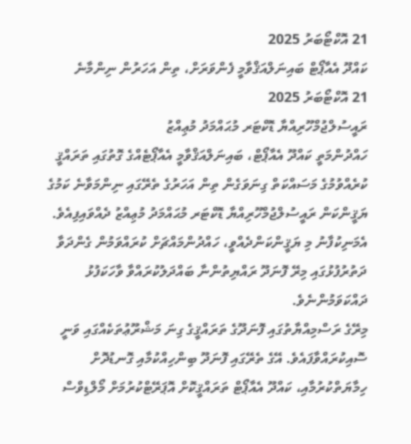21 އޮކްޓޯބަރު 2025
ކައްދޫ އެއާޕޯޓް ބައިނަލްއަޤްވާމީ ފެންވަރަށް، ތިން އަހަރުން ނިންމާނެ
21 އޮކްޓޯބަރު 2025
ރައީސުލްޖުމްހޫރިއްޔާ ޑޮކްޓަރ މުޙައްމަދު މުޢިއްޒު
ހައްދުންމަތީ ކައްދޫ އެއާޕޯޓް، ބައިނަލްއަޤްވާމީ އެއާޕޯޓެއްގެ ގޮތުގައި ތަރައްޤީ ކުރެއްވުމުގެ މަސައްކަތް ގިނަވަގެން ތިން އަހަރުގެ ތެރޭގައި ނިންމަވާނެ ކަމުގެ ޔަޤީންކަން ރައީސުލްޖުމްހޫރިއްޔާ ޑޮކްޓަރ މުޙައްމަދު މުޢިއްޒު ދެއްވައިފިއެވެ.
އެމަނިކުފާނު މި ޔަޤީންކަންދެއްވީ، ހައްދުންމައްޗަށް ކުރައްވަމުން ގެންދަވާ ދަތުރުފުޅުގައި މިރޭ ފޮނަދޫ ރައްޔިތުންނާ ބައްދަލުކުރައްވާ ވާހަކަފުޅު ދައްކަވަމުންނެވެ.
މިރޭގެ ރަސްމިއްޔާތުގައި ފޮނަދޫގެ ތަރައްޤީގެ ގިނަ މަޝްރޫޢުތަކެއްގައި ވަނީ ސޮއިކުރައްވާފައެވެ. އޭގެ ތެރޭގައި ފޮނަދޫ ބިންހިއްކުމާއި ގޮނޑުދޮށް ހިމާޔަތްކުރުމާއި، ކައްދޫ އެއާޕޯޓް ތަރައްޤީކޮށް އޮޕަރޭޓްކުރުމަށް މޯލްޑިވްސް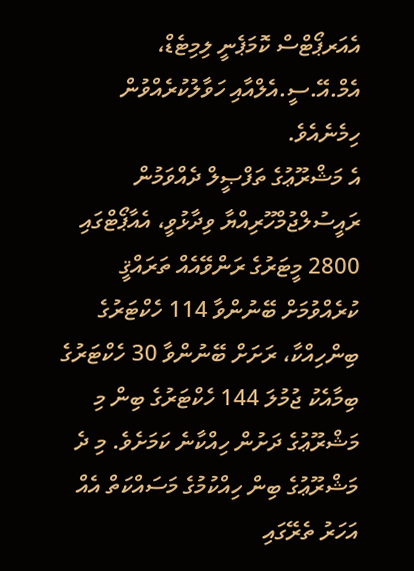އެއަރޕޯޓްސް ކޮމަޕެނީ ލިމިޓެޑް، އެމް.އޭ.ސީ.އެލްއާއި ހަވާލުކުރެއްވުން ހިމެނެއެވެ.
އެ މަޝްރޫޢުގެ ތަފްޞީލް ދެއްވަމުން ރައީސުލްޖުމްހޫރިއްޔާ ވިދާޅުވީ، އެއާޕޯޓްގައި 2800 މީޓަރުގެ ރަންވޭއެއް ތަރައްޤީ ކުރެއްވުމަށް ބޭނުންވާ 114 ހެކްޓަރުގެ ބިންހިއްކާ، ރަށަށް ބޭނުންވާ 30 ހެކްޓަރުގެ ބިމާއެކު ޖުމުލަ 144 ހެކްޓަރުގެ ބިން މި މަޝްރޫޢުގެ ދަށުން ހިއްކާނެ ކަމަށެވެ. މި ދެ މަޝްރޫޢުގެ ބިން ހިއްކުމުގެ މަސައްކަތް އެއް އަހަރު ތެރޭގައި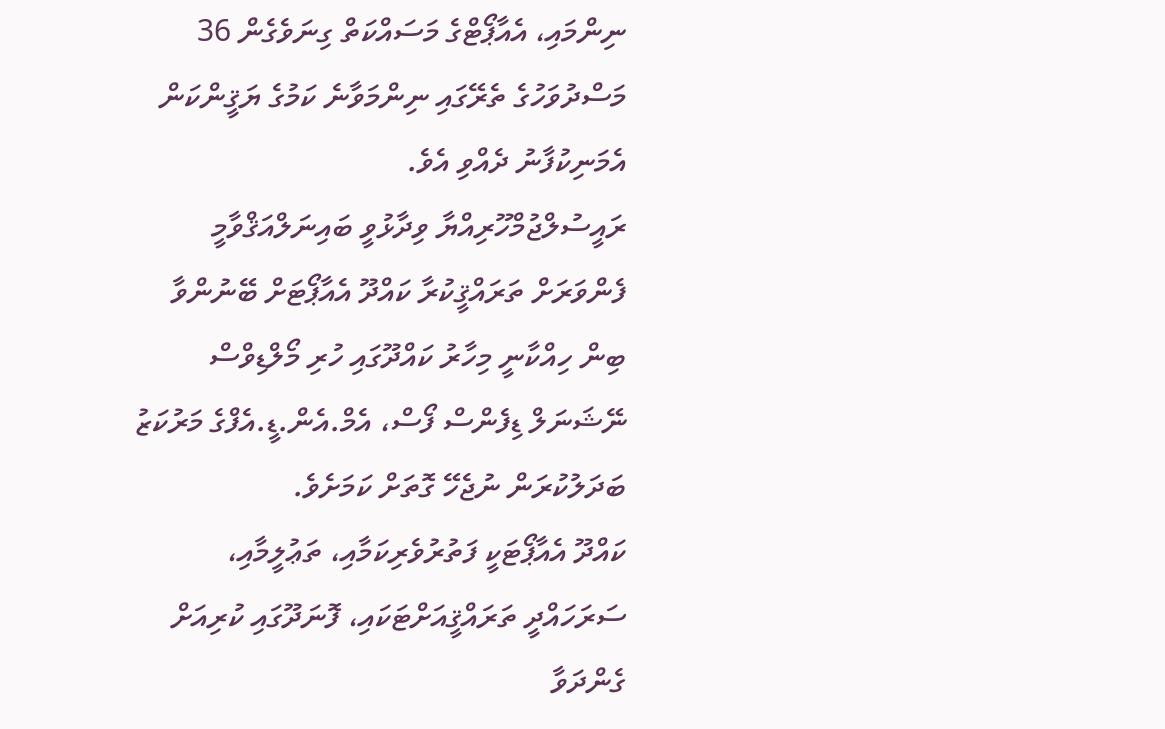ނިންމައި، އެއާޕޯޓްގެ މަސައްކަތް ގިނަވެގެން 36 މަސްދުވަހުގެ ތެރޭގައި ނިންމަވާނެ ކަމުގެ ޔަޤީންކަން އެމަނިކުފާނު ދެއްވި އެވެ.
ރައީސުލްޖުމްހޫރިއްޔާ ވިދާޅުވީ ބައިނަލްއަޤްވާމީ ފެންވަރަށް ތަރައްޤީކުރާ ކައްދޫ އެއާޕޯޓަށް ބޭނުންވާ ބިން ހިއްކާނީ މިހާރު ކައްދޫގައި ހުރި މޯލްޑިވްސް ނޭޝަނަލް ޑިފެންސް ފޯސް، އެމް.އެން.ޑީ.އެފްގެ މަރުކަޒު ބަދަލުކުރަން ނުޖެހޭ ގޮތަށް ކަމަށެވެ.
ކައްދޫ އެއާޕޯޓަކީ ފަތުރުވެރިކަމާއި، ތަޢުލީމާއި، ސަރަހައްދީ ތަރައްޤީއަށްޓަކައި، ފޮނަދޫގައި ކުރިއަށް ގެންދަވާ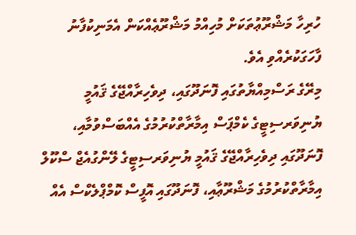ހުރިހާ މަޝްރޫޢުތަކަށް މުހިއްމު މަޝްރޫޢެއްކަން އެމަނިކުފާނު ފާހަގަކުރެއްވި އެވެ.
މިރޭގެ ރަސްމިއްޔާތުގައި ފޮނަދޫގައި، ދިވެހިރާއްޖޭގެ ޤައުމީ ޔުނިވަރސިޓީގެ ކެމްޕަސް އިމާރާތްކުރުމުގެ އެއްބަސްވުމާއި، ފޮނަދޫގައި ދިވެހިރާއްޖޭގެ ޤައުމީ ޔުނިވަރސިޓީގެ ލޭންގުއެޖް ސްކޫލް އިމާރާތްކުރުމުގެ މަޝްރޫޢާއި، ފޮނަދޫގައި އޮފީސް ކޮމްޕްލެކްސް އެއް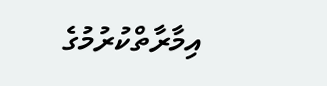އިމާރާތްކުރުމުގެ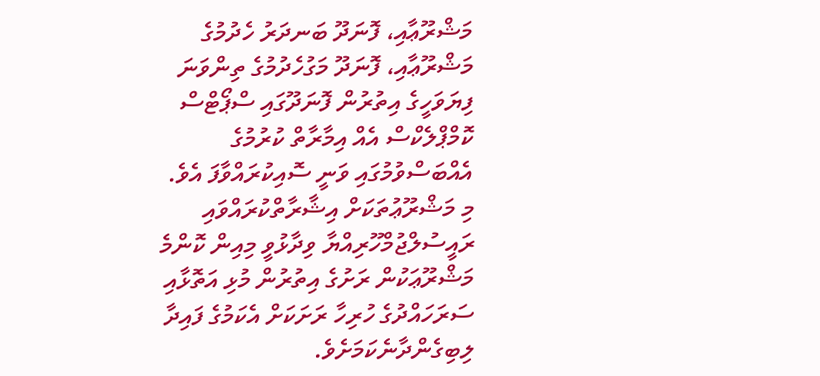މަޝްރޫޢާއި، ފޮނަދޫ ބަނދަރު ހެދުމުގެ މަޝްރޫޢާއި، ފޮނަދޫ މަގުހެދުމުގެ ތިންވަނަ ފިޔަވަހީގެ އިތުރުން ފޮނަދޫގައި ސްޕޯޓްސް ކޮމްޕްލެކްސް އެއް އިމާރާތް ކުރުމުގެ އެއްބަސްވުމުގައި ވަނީ ސޮއިކުރައްވާފަ އެވެ.
މި މަޝްރޫޢުތަކަށް އިޝާރާތްކުރައްވައި ރައީސުލްޖުމްހޫރިއްޔާ ވިދާޅުވީ މިއިން ކޮންމެ މަޝްރޫޢަކުން ރަށުގެ އިތުރުން މުޅި އަތޮޅާއި ސަރަހައްދުގެ ހުރިހާ ރަށަކަށް އެކަމުގެ ފައިދާ ލިބިގެންދާނެކަމަށެވެ.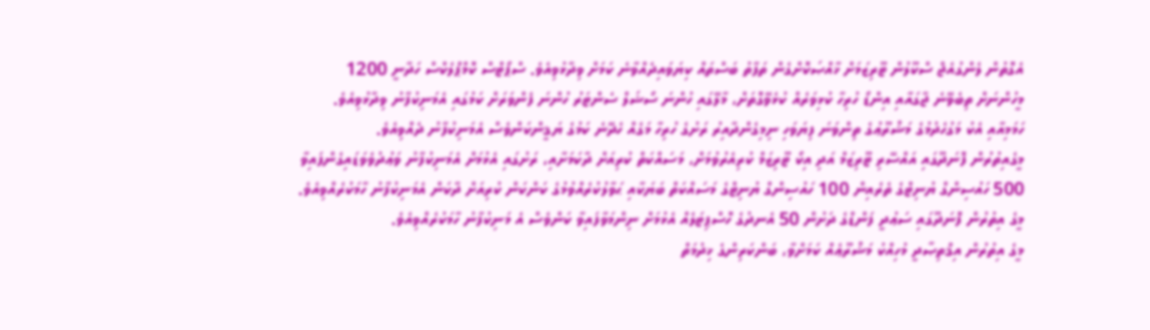އެގޮތުން ލެންގުއެޖް ސްކޫލުން ޓޫރިޒަމަށް ޚާއްޞަކޮށްގެން ތަފާތު ބަސްތައް ކިޔަވައިދެއްވާނެ ކަމަށް ވިދާޅުވިއެވެ. ސްޕޯޓްސް ކޮމްޕްލެކްސް ހަދާނީ 1200 މީހުންނަށް ތިބެވޭނެ ޖާގައާއި އިންޑޯ ހުރިހާ ކުޅިވަރެއް ކުޅެވޭގޮތަށް، މާލޭގައި ހުންނަ ސޯޝަލް ސެންޓަރު ހުންނަ ފެންވަރަށް ކަމުގައި އެމަނިކުފާނު ވިދާޅުވިއެވެ. ހަމަމިއާއި އެކު މަގުހެދުމުގެ މަޝްރޫޢުގެ ތިންވަނަ ފިޔަވަހި ނިމިގެންދާއިރު ރަށުގެ ހުރިހާ މަގެއް ހެދޭނެ ކަމުގެ ޔަޤީންކަންވެސް އެމަނިކުފާނު ދެއްވިއެވެ.
މީގެއިތުރުން ފޮނަދޫގައި އައްސޭރި ޓޫރިޒަމް އަދި އިކޯ ޓޫރިޒަމް ކުރިއެރުވުމަށް، މަސައްކަތް ކުރިއަށް ދާކަމަށާއި، ރަށުގައި އެޅުމަށް އެމަނިކުފާނު ވަޢުދުވެވަޑައިގެންފައިވާ 500 ހައުސިންގް ޔުނިޓްގެ ތެރެއިން 100 ހައުސިންގް ޔުނިޓްގެ މަސައްކަތް ބަޔަކާއި ޙަވާލުކުރެއްވުމުގެ ކަންކަން ކުރިއަށް ދާކަން އެމަނިކުފާނު ހާމަކުރެއްވިއެވެ. މީގެ އިތުރުން ފޮނަދޫގައި ސަޢުދީ ފަންޑްގެ ދަށުން 50 އެނދުގެ ހޮސްޕިޓަލެއް އެޅުމަށް ނިންމަވާފައިވާ ކަންވެސް އެ މަނިކުފާނު ހާމަކުރެއްވިއެވެ.
މީގެ އިތުރުން އިޤްތިޞާދީ މުހިއްކު މަޝްރޫޢެއް ކަމަށްވާ، ބަންކަރިންގެ ޚިދުމަތް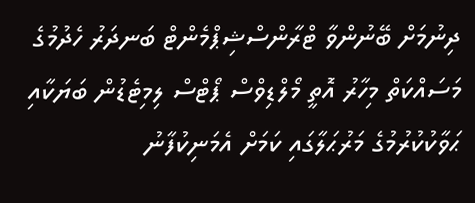ދިނުމަށް ބޭނުންވާ ޓްރާންސްޝިޕްމެންޓް ބަނދަރު ހެދުމުގެ މަސައްކަތް މިހާރު އޮތީ މޯލްޑިވްސް ޕޯޓްސް ލިމިޓެޑުން ބަޔަކާއި ޙަވާކުކުރުމުގެ މަރުޙަލާގައި ކަމަށް އެމަނިކުފާނު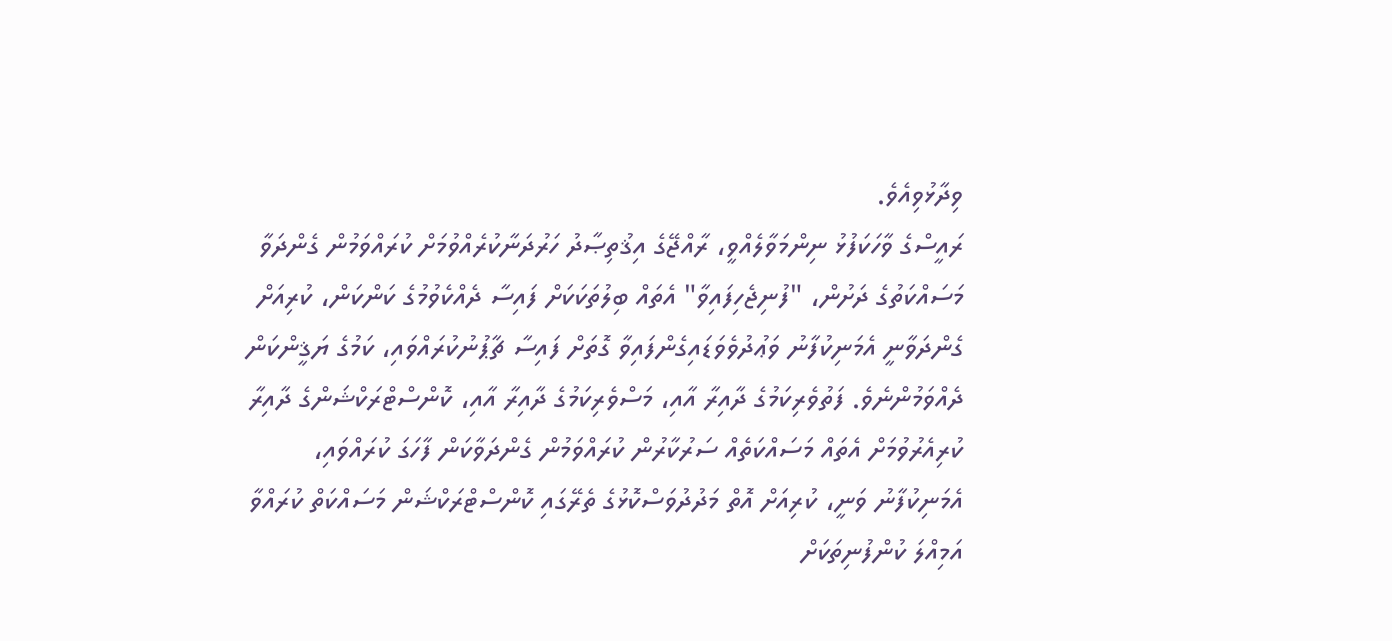ވިދާޅުވިއެވެ.
ރައީސްގެ ވާހަކަފުޅު ނިންމަވާލެއްވީ، ރާއްޖޭގެ އިޤުތިޞާދު ހަރުދަނާކުރެއްވުމަށް ކުރައްވަމުން ގެންދަވާ މަސައްކަތުގެ ދަށުން، "ފުނިޖެހިފައިވާ" އެތައް ބިލުތަކަކަށް ފައިސާ ދެއްކެވުމުގެ ކަންކަން، ކުރިއަށް ގެންދަވާނީ އެމަނިކުފާނު ވަޢުދުވެވަޑައިގެންފައިވާ ގޮތަށް ފައިސާ ޗާޕުނުކުރައްވައި، ކަމުގެ ޔަޤީންކަން ދެއްވަމުންނެވެ. ފަތުވެރިކަމުގެ ދާއިރާ އާއި، މަސްވެރިކަމުގެ ދާއިރާ އާއި، ކޮންސްޓްރަކްޝަންގެ ދާއިރާ ކުރިއެރުވުމަށް އެތައް މަސައްކަތެއް ސަރުކާރުން ކުރައްވަމުން ގެންދަވާކަން ފާހަގަ ކުރައްވައި، އެމަނިކުފާނު ވަނީ، ކުރިއަށް އޮތް މަދުދުވަސްކޮޅުގެ ތެރޭގައި ކޮންސްޓްރަކްޝަން މަސައްކަތް ކުރައްވާ އަމިއްލަ ކުންފުނިތަކަށް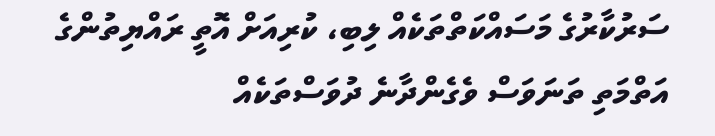ސަރުކާރުގެ މަސައްކަތްތަކެއް ލިބި، ކުރިއަށް އޮތީ ރައްޔިތުންގެ އަތްމަތި ތަނަވަސް ވެގެންދާނެ ދުވަސްތަކެއް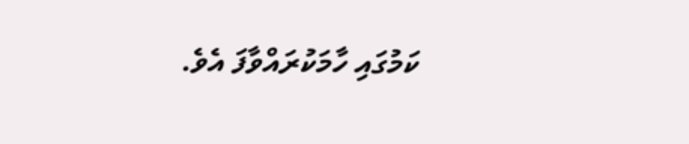ކަމުގައި ހާމަކުރައްވާފަ އެވެ.